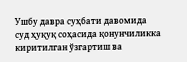Ушбу давра суҳбати давомида суд ҳуқуқ соҳасида қонунчиликка киритилган ўзгартиш ва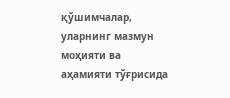қўшимчалар, уларнинг мазмун моҳияти ва аҳамияти тўғрисида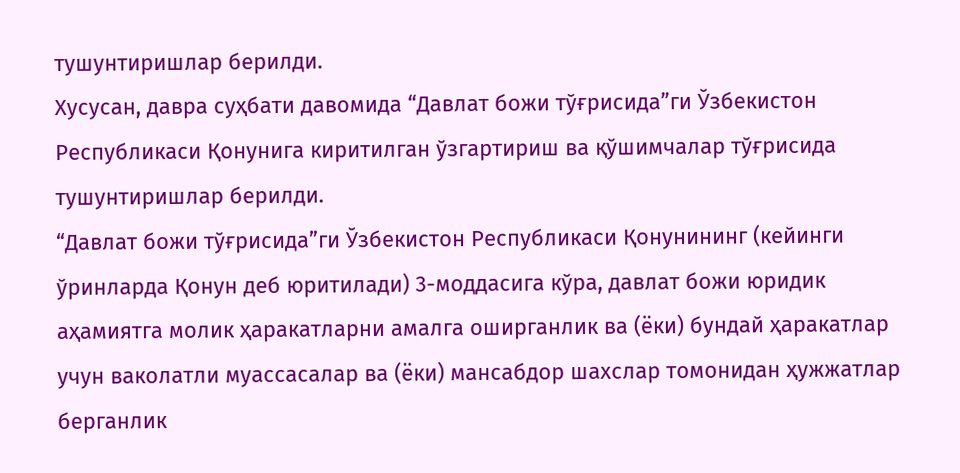тушунтиришлар берилди.
Хусусан, давра суҳбати давомида “Давлат божи тўғрисида”ги Ўзбекистон Республикаси Қонунига киритилган ўзгартириш ва қўшимчалар тўғрисида тушунтиришлар берилди.
“Давлат божи тўғрисида”ги Ўзбекистон Республикаси Қонунининг (кейинги ўринларда Қонун деб юритилади) 3-моддасига кўра, давлат божи юридик аҳамиятга молик ҳаракатларни амалга оширганлик ва (ёки) бундай ҳаракатлар учун ваколатли муассасалар ва (ёки) мансабдор шахслар томонидан ҳужжатлар берганлик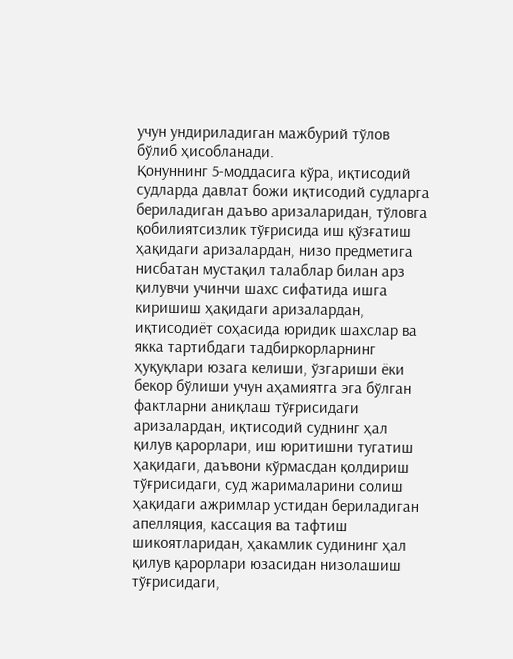учун ундириладиган мажбурий тўлов бўлиб ҳисобланади.
Қонуннинг 5-моддасига кўра, иқтисодий судларда давлат божи иқтисодий судларга бериладиган даъво аризаларидан, тўловга қобилиятсизлик тўғрисида иш қўзғатиш ҳақидаги аризалардан, низо предметига нисбатан мустақил талаблар билан арз қилувчи учинчи шахс сифатида ишга киришиш ҳақидаги аризалардан, иқтисодиёт соҳасида юридик шахслар ва якка тартибдаги тадбиркорларнинг ҳуқуқлари юзага келиши, ўзгариши ёки бекор бўлиши учун аҳамиятга эга бўлган фактларни аниқлаш тўғрисидаги аризалардан, иқтисодий суднинг ҳал қилув қарорлари, иш юритишни тугатиш ҳақидаги, даъвони кўрмасдан қолдириш тўғрисидаги, суд жарималарини солиш ҳақидаги ажримлар устидан бериладиган апелляция, кассация ва тафтиш шикоятларидан, ҳакамлик судининг ҳал қилув қарорлари юзасидан низолашиш тўғрисидаги,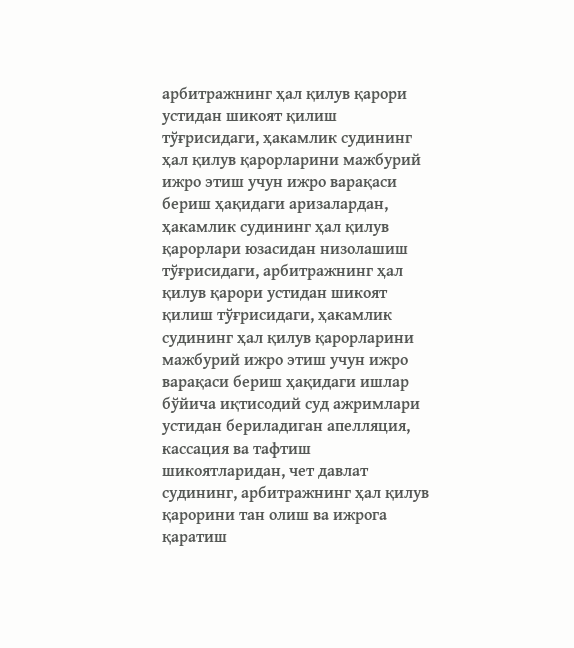арбитражнинг ҳал қилув қарори устидан шикоят қилиш тўғрисидаги, ҳакамлик судининг ҳал қилув қарорларини мажбурий ижро этиш учун ижро варақаси бериш ҳақидаги аризалардан, ҳакамлик судининг ҳал қилув қарорлари юзасидан низолашиш тўғрисидаги, арбитражнинг ҳал қилув қарори устидан шикоят қилиш тўғрисидаги, ҳакамлик судининг ҳал қилув қарорларини мажбурий ижро этиш учун ижро варақаси бериш ҳақидаги ишлар бўйича иқтисодий суд ажримлари устидан бериладиган апелляция, кассация ва тафтиш шикоятларидан, чет давлат судининг, арбитражнинг ҳал қилув қарорини тан олиш ва ижрога қаратиш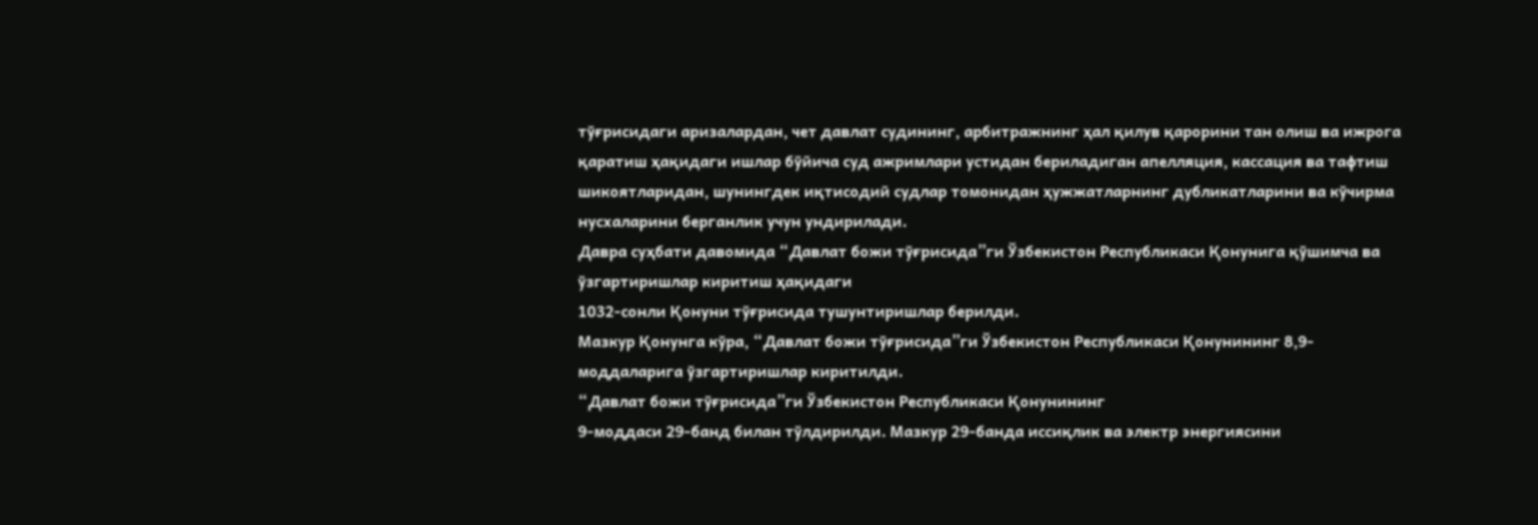тўғрисидаги аризалардан, чет давлат судининг, арбитражнинг ҳал қилув қарорини тан олиш ва ижрога қаратиш ҳақидаги ишлар бўйича суд ажримлари устидан бериладиган апелляция, кассация ва тафтиш шикоятларидан, шунингдек иқтисодий судлар томонидан ҳужжатларнинг дубликатларини ва кўчирма нусхаларини берганлик учун ундирилади.
Давра суҳбати давомида “Давлат божи тўғрисида”ги Ўзбекистон Республикаси Қонунига қўшимча ва ўзгартиришлар киритиш ҳақидаги
1032-сонли Қонуни тўғрисида тушунтиришлар берилди.
Мазкур Қонунга кўра, “Давлат божи тўғрисида”ги Ўзбекистон Республикаси Қонунининг 8,9-моддаларига ўзгартиришлар киритилди.
“Давлат божи тўғрисида”ги Ўзбекистон Республикаси Қонунининг
9-моддаси 29-банд билан тўлдирилди. Мазкур 29-банда иссиқлик ва электр энергиясини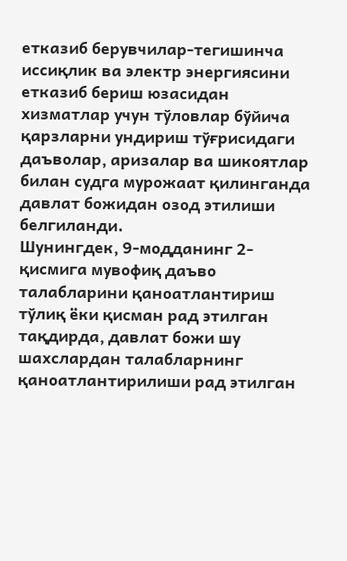етказиб берувчилар-тегишинча иссиқлик ва электр энергиясини етказиб бериш юзасидан хизматлар учун тўловлар бўйича қарзларни ундириш тўғрисидаги даъволар, аризалар ва шикоятлар билан судга мурожаат қилинганда давлат божидан озод этилиши белгиланди.
Шунингдек, 9-модданинг 2-қисмига мувофиқ даъво талабларини қаноатлантириш тўлиқ ёки қисман рад этилган тақдирда, давлат божи шу шахслардан талабларнинг қаноатлантирилиши рад этилган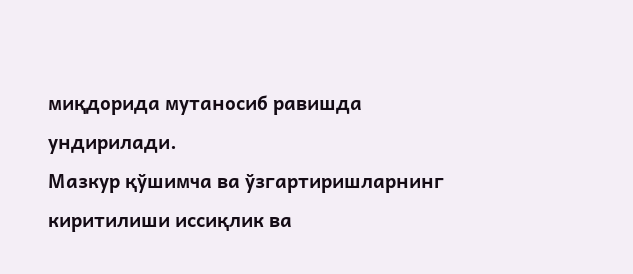миқдорида мутаносиб равишда ундирилади.
Мазкур қўшимча ва ўзгартиришларнинг киритилиши иссиқлик ва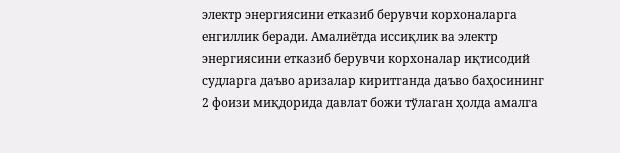электр энергиясини етказиб берувчи корхоналарга енгиллик беради. Амалиётда иссиқлик ва электр энергиясини етказиб берувчи корхоналар иқтисодий судларга даъво аризалар киритганда даъво баҳосининг 2 фоизи миқдорида давлат божи тўлаган ҳолда амалга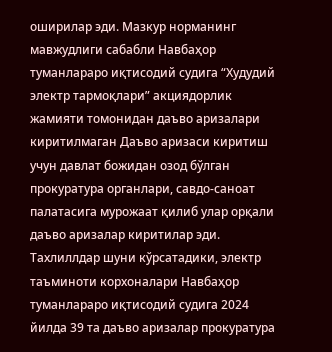оширилар эди. Мазкур норманинг мавжудлиги сабабли Навбаҳор туманлараро иқтисодий судига “Худудий электр тармоқлари” акциядорлик жамияти томонидан даъво аризалари киритилмаган Даъво аризаси киритиш учун давлат божидан озод бўлган прокуратура органлари, савдо-саноат палатасига мурожаат қилиб улар орқали даъво аризалар киритилар эди.
Тахлиллдар шуни кўрсатадики, электр таъминоти корхоналари Навбаҳор туманлараро иқтисодий судига 2024 йилда 39 та даъво аризалар прокуратура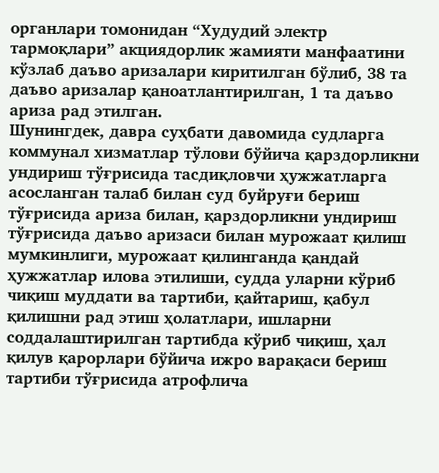органлари томонидан “Худудий электр тармоқлари” акциядорлик жамияти манфаатини кўзлаб даъво аризалари киритилган бўлиб, 38 та даъво аризалар қаноатлантирилган, 1 та даъво ариза рад этилган.
Шунингдек, давра суҳбати давомида судларга коммунал хизматлар тўлови бўйича қарздорликни ундириш тўғрисида тасдиқловчи ҳужжатларга асосланган талаб билан суд буйруғи бериш тўғрисида ариза билан, қарздорликни ундириш тўғрисида даъво аризаси билан мурожаат қилиш мумкинлиги, мурожаат қилинганда қандай ҳужжатлар илова этилиши, судда уларни кўриб чиқиш муддати ва тартиби, қайтариш, қабул қилишни рад этиш ҳолатлари, ишларни соддалаштирилган тартибда кўриб чиқиш, ҳал қилув қарорлари бўйича ижро варақаси бериш тартиби тўғрисида атрофлича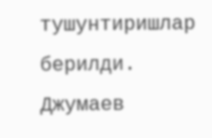тушунтиришлар берилди.
Джумаев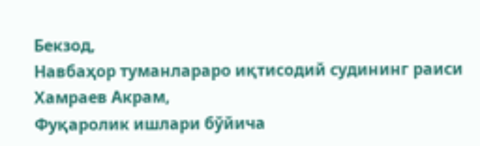Бекзод,
Навбаҳор туманлараро иқтисодий судининг раиси
Хамраев Акрам,
Фуқаролик ишлари бўйича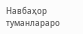Навбаҳор туманлараро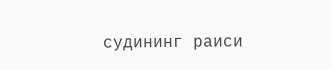судининг раиси